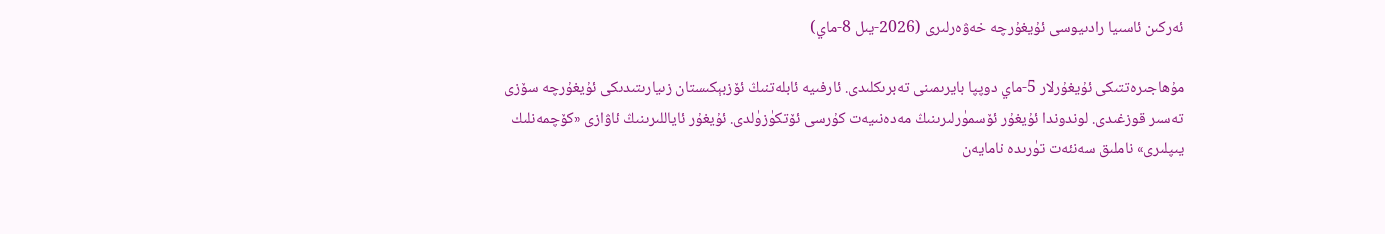ئەركىن ئاسىيا رادىيوسى ئۇيغۇرچە خەۋەرلىرى (2026-يىل 8-ماي)

مۇھاجىرەتتىكى ئۇيغۇرلار 5-ماي دوپپا بايرىمىنى تەبرىكلىدى. ئارفىيە ئابلەتنىڭ ئۆزبېكىستان زىيارىتىدىكى ئۇيغۇرچە سۆزى تەسىر قوزغىدى. لوندوندا ئۇيغۇر ئۆسمۈرلىرىنىڭ مەدەنىيەت كۇرسى ئۆتكۈزۈلدى. ئۇيغۇر ئاياللىرىنىڭ ئاۋازى «كۆچمەنلىك يىپلىرى» ناملىق سەنئەت تۈرىدە نامايەن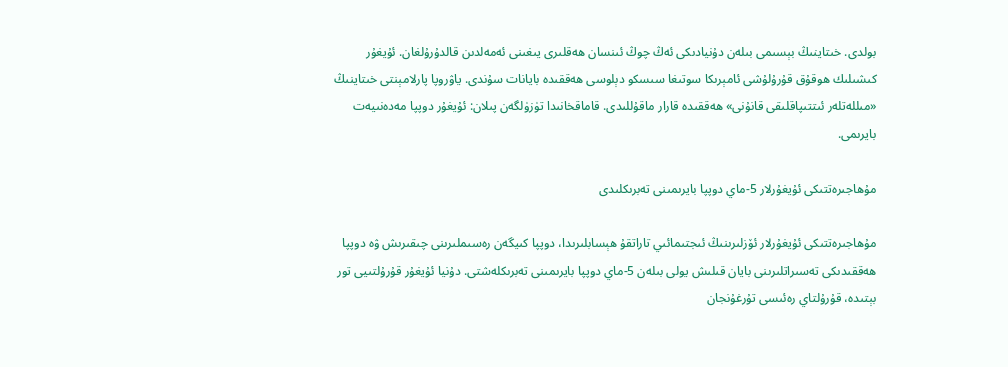بولدى. خىتاينىڭ بېسىمى بىلەن دۇنيادىكى ئەڭ چوڭ ئىنسان ھەقلىرى يىغىنى ئەمەلدىن قالدۇرۇلغان. ئۇيغۇر كىشىلىك ھوقۇق قۇرۇلۇشى ئامېرىكا سوتىغا سىسكو دېلوسى ھەققىدە بايانات سۇندى. ياۋروپا پارلامېنتى خىتاينىڭ «مىللەتلەر ئىتتىپاقلىقى قانۇنى» ھەققىدە قارار ماقۇللىدى. قاماقخانىدا تۈزۈلگەن پىلان: ئۇيغۇر دوپپا مەدەنىيەت بايرىمى.

مۇھاجىرەتتىكى ئۇيغۇرلار 5-ماي دوپپا بايرىمىنى تەبرىكلىدى

مۇھاجىرەتتىكى ئۇيغۇرلار ئۆزلىرىنىڭ ئىجتىمائىي تاراتقۇ ھېسابلىرىدا، دوپپا كىيگەن رەسىملىرىنى چىقىرىش ۋە دوپپا ھەققىدىكى تەسىراتلىرىنى بايان قىلىش يولى بىلەن 5-ماي دوپپا بايرىمىنى تەبرىكلەشتى. دۇنيا ئۇيغۇر قۇرۇلتىيى تور بېتىدە، قۇرۇلتاي رەئىسى تۇرغۇنجان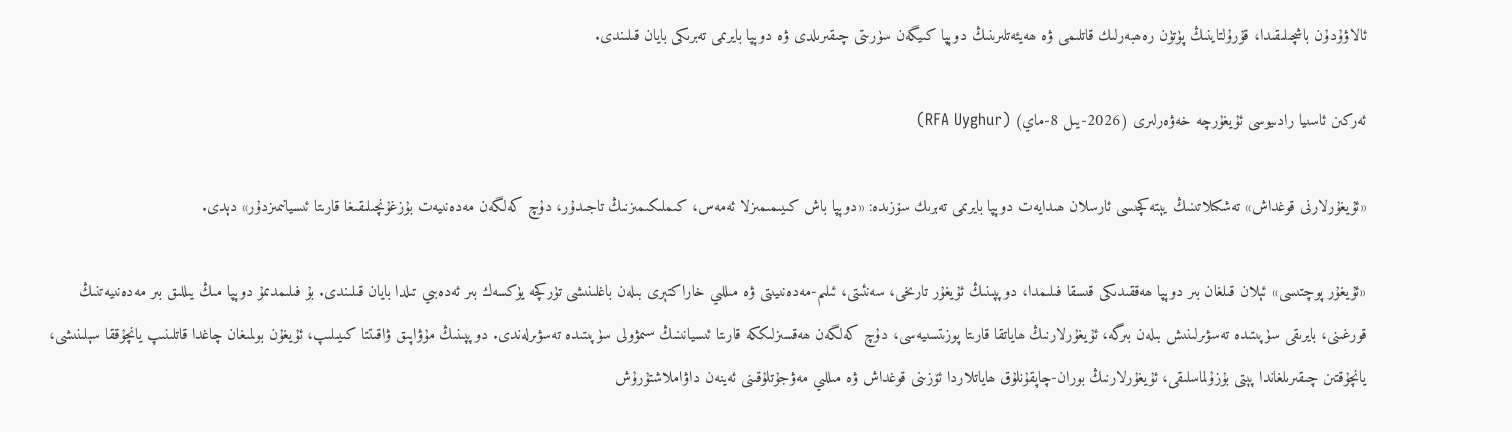ئالاۋۇدۇن باشچىلىقىدا، قۇرۇلتاينىڭ پۈتۈن رەھبەرلىك قاتلىمى ۋە ھەيئەتلىرىنىڭ دوپپا كىيگەن سۈرىتى چىقىرىلدى ۋە دوپپا بايرىمى تەبرىكى بايان قىلىندى.

ئەركىن ئاسىيا رادىيوسى ئۇيغۇرچە خەۋەرلىرى (2026-يىل 8-ماي) (RFA Uyghur)

«ئۇيغۇرلارنى قوغداش» تەشكىلاتىنىڭ يېتەكچىسى ئارسلان ھىدايەت دوپپا بايرىمى تەبرىك سۆزىدە: «دوپپا باش كىيىمىمىزلا ئەمەس، كىملىكىمىزنىڭ تاجىدۇر، دۇچ كەلگەن مەدەنىيەت بۇزغۇنچىلىقىغا قارىتا ئىسيانىمىزدۇر» دېدى.

«ئۇيغۇر پوچتىسى» ئېلان قىلغان بىر دوپپا ھەققىدىكى قىسقا فىلىمدا، دوپپىنىڭ ئۇيغۇر تارىخى، سەنئىتى، ئىلىم-مەدەنىيىتى ۋە مىللىي خاراكتېرى بىلەن باغلىنىشى تۈركچە يۈكسەك بىر ئەدەبىي تىلدا بايان قىلىندى. بۇ فىلىمدىمۇ دوپپا مىڭ يىللىق بىر مەدەنىيەتنىڭ قورغىنى، بايرىقى سۈپىتىدە تەسۋىرلىنىش بىلەن بىرگە، ئۇيغۇرلارنىڭ ھاياتقا قارىتا پوزىتسىيەسى، دۇچ كەلگەن ھەقسىزلىككە قارىتا ئىسيانىنىڭ سىمۋولى سۈپىتىدە تەسۋىرلەندى. دوپپىنىڭ مۇۋاپىق ۋاقىتتا كىيىلىپ، ئۇيغۇن بولمىغان چاغدا قاتلىنىپ يانچۇققا سېلىنىشى، يانچۇقتىن چىقىرىلغاندا پېتى بۇزۇلماسلىقى، ئۇيغۇرلارنىڭ بوران-چاپقۇنلۇق ھاياتلاردا ئۆزىنى قوغداش ۋە مىللىي مەۋجۇتلۇقىنى ئەينەن داۋاملاشتۇرۇش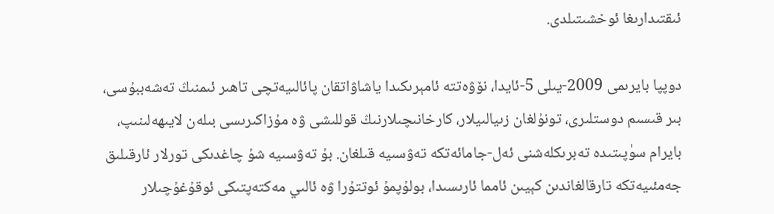ئىقتىدارىغا ئوخشىتىلدى.

دوپپا بايرىمى 2009-يىلى 5-ئايدا، نۆۋەتتە ئامېرىكىدا ياشاۋاتقان پائالىيەتچى تاھىر ئىمنىڭ تەشەببۇسى، بىر قىسىم دوستلىرى، تونۇلغان زىيالىيلار، كارخانىچىلارنىڭ قوللىشى ۋە مۇزاكىرىسى بىلەن لايىھەلىنىپ، بايرام سۈپىتىدە تەبرىكلەشنى ئەل-جامائەتكە تەۋسىيە قىلغان. بۇ تەۋسىيە شۇ چاغدىكى تورلار ئارقىلىق جەمئىيەتكە تارقالغاندىن كېيىن ئامما ئارىسىدا، بولۇپمۇ ئوتتۇرا ۋە ئالىي مەكتەپتىكى ئوقۇغۇچىلار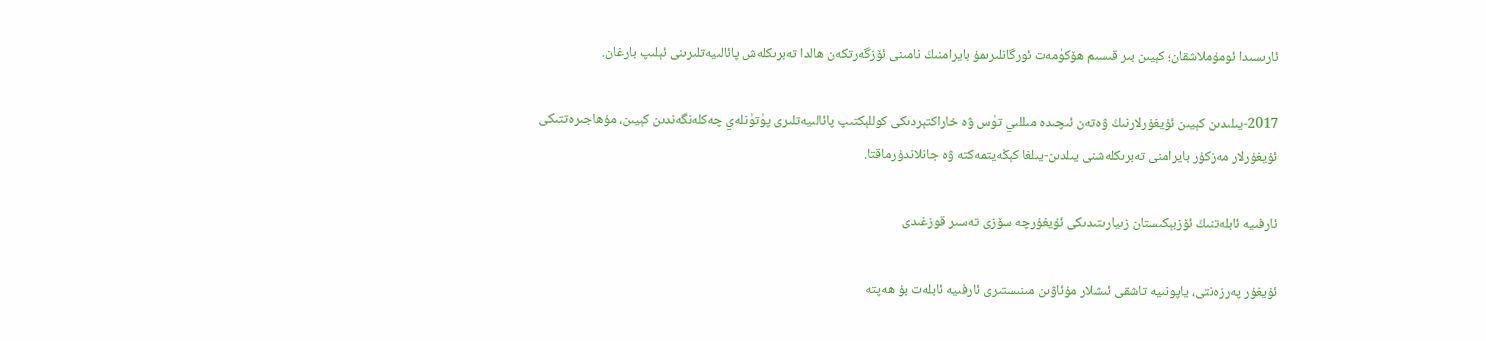ئارىسىدا ئومۇملاشقان؛ كېيىن بىر قىسىم ھۆكۈمەت ئورگانلىرىمۇ بايرامنىڭ نامىنى ئۆزگەرتكەن ھالدا تەبرىكلەش پائالىيەتلىرىنى ئېلىپ بارغان.

2017-يىلىدىن كېيىن ئۇيغۇرلارنىڭ ۋەتەن ئىچىدە مىللىي تۈس ۋە خاراكتېردىكى كوللېكتىپ پائالىيەتلىرى پۈتۈنلەي چەكلەنگەندىن كېيىن، مۇھاجىرەتتىكى ئۇيغۇرلار مەزكۇر بايرامنى تەبرىكلەشنى يىلدىن-يىلغا كېڭەيتمەكتە ۋە جانلاندۇرماقتا.

ئارفىيە ئابلەتنىڭ ئۆزبېكىستان زىيارىتىدىكى ئۇيغۇرچە سۆزى تەسىر قوزغىدى

ئۇيغۇر پەرزەنتى، ياپونىيە تاشقى ئىشلار مۇئاۋىن مىنىستىرى ئارفىيە ئابلەت بۇ ھەپتە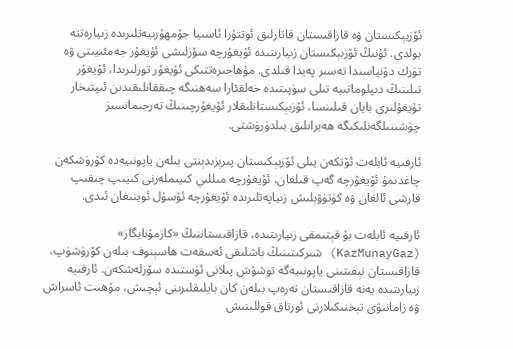ئۆزبېكىستان ۋە قازاقىستان قاتارلىق ئوتتۇرا ئاسىيا جۇمھۇرىيەتلىرىدە زىيارەتتە بولدى. ئۇنىڭ ئۆزبېكىستان زىيارىتىدە ئۇيغۇرچە سۆزلىشى ئۇيغۇر جەمئىيىتى ۋە تۈرك دۇنياسىدا تەسىر پەيدا قىلدى. مۇھاجىرەتتىكى ئۇيغۇر تورلىرىدا، ئۇيغۇر تىلىنىڭ دىپلوماتىيە تىلى سۈپىتىدە خەلقئارا سەھنىگە چىققانلىقىدىن ئىپتىخار تۇيغۇلىرى بايان قىلىنسا، ئۆزبېكىستانلىقلار ئۇيغۇرچىنىڭ تەرجىمانسىز چۈشىنىلگەنلىكىگە ھەيرانلىق بىلدۈرۈشتى.

ئارفىيە ئابلەت ئۆتكەن يىلى ئۆزبېكىستان پىرېزىدېنتى بىلەن ياپونىيەدە كۆرۈشكەن چاغدىمۇ ئۇيغۇرچە گەپ قىلغان، ئۇيغۇرچە مىللىي كىيىملەرنى كىيىپ چىقىپ قارشى ئالغان ۋە كۈتۈۋېلىش زىياپەتلىرىدە ئۇيغۇرچە ئۇسۇل ئوينىغان ئىدى.

ئارفىيە ئابلەت بۇ قېتىمقى زىيارىتىدە، قازاقىستاننىڭ «كازمۇنايگاز» (KazMunayGaz) شىركىتىنىڭ باشلىقى ئەسقەت ھاسېنوف بىلەن كۆرۈشۈپ، قازاقىستان نېفىتىنى ياپونىيەگە توشۇش پىلانى ئۈستىدە سۆزلەشكەن. ئارفىيە زىيارىتىدە يەنە قازاقىستان تەرەپ بىلەن كان بايلىقلىرىنى ئېچىش، مۇھىت ئاسراش ۋە زامانىۋى تېخنىكىلارنى ئورتاق قوللىنىش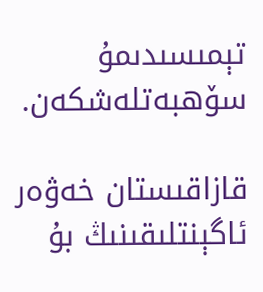تېمىسىدىمۇ سۆھبەتلەشكەن.

قازاقىستان خەۋەر ئاگېنتلىقىنىڭ بۇ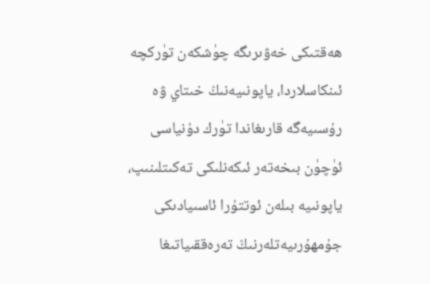ھەقتىكى خەۋىرىگە چۈشكەن تۈركچە ئىنكاسلاردا، ياپونىيەنىڭ خىتاي ۋە رۇسىيەگە قارىغاندا تۈرك دۇنياسى ئۈچۈن بىخەتەر ئىكەنلىكى تەكىتلىنىپ، ياپونىيە بىلەن ئوتتۇرا ئاسىيادىكى جۇمھۇرىيەتلەرنىڭ تەرەققىياتىغا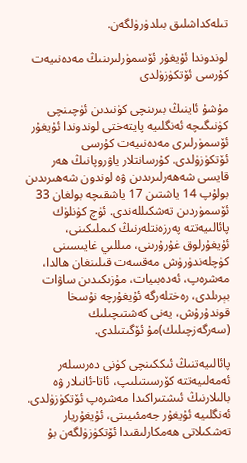تىلەكداشلىق بىلدۈرۈلگەن.

لوندوندا ئۇيغۇر ئۆسمۈرلىرىنىڭ مەدەنىيەت كۇرسى ئۆتكۈزۈلدى

مۇشۇ ئاينىڭ بىرىنچى كۈنىدىن ئۈچىنچى كۈنىگىچە ئەنگلىيە پايتەختى لوندوندا ئۇيغۇر ئۆسمۈرلىرى مەدەنىيەت كۇرسى ئۆتكۈزۈلدى. كۇرسانتلار ياۋروپانىڭ ھەر قايسى شەھەرلىرىدىن ۋە لوندون شەھىرىدىن بولۇپ 14 ياشتىن 17 ياشقىچە بولغان 33 ئۆسمۈردىن تەشكىللەندى. ئۈچ كۈنلۈك پائالىيەتتە پەرزەنتلەرنىڭ كىملىكىنى، ئۇيغۇرلوق غۇرۇرىنى، مىللىي غايىسىنى كۈچلەندۈرۈش مەقسەت قىلىنغان ھالدا، مەشرەپ، ئەدەبىيات، مۇزىكىدىن ساۋات بېرىلدى، رەختلەرگە ئۇيغۇرچە نۇسخا قوندۇرۇش، يەنى كەشتىچىلىك (سەرگەزچىلىك)مۇ ئۆگىتىلدى.

پائالىيەتنىڭ ئىككىنچى كۈنى دەرىسلەر ئەمەلىيەتتە كۆرسىتىلىپ، ئاتا-ئانىلار ۋە بالىلارنىڭ ئىشتىراكىدا مەشرەپ ئۆتكۈزۈلدى. ئەنگلىيە ئۇيغۇر جەمئىيىتى، ئۇيغۇريار تەشكىلاتى ھەمكارلىقىدا ئۆتكۈزۈلگەن بۇ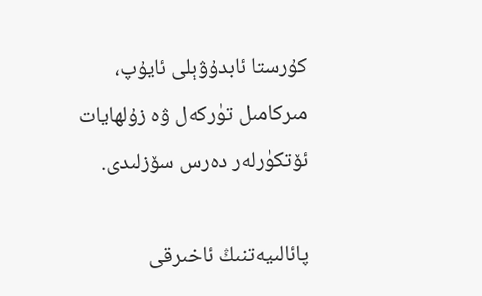كۇرستا ئابدۇۋېلى ئايۇپ، مىركامىل تۈركەل ۋە زۇلھايات ئۆتكۈرلەر دەرس سۆزلىدى.

پائالىيەتنىڭ ئاخىرقى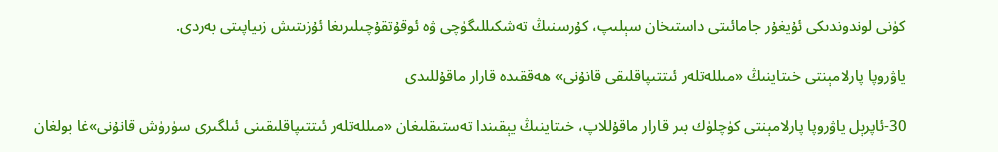كۈنى لوندوندىكى ئۇيغۇر جامائىتى داستىخان سېلىپ، كۇرسنىڭ تەشكىللىگۈچى ۋە ئوقۇتقۇچىلىرىغا ئۇزىتىش زىياپىتى بەردى.

ياۋروپا پارلامېنتى خىتاينىڭ «مىللەتلەر ئىتتىپاقلىقى قانۇنى» ھەققىدە قارار ماقۇللىدى

30-ئاپرېل ياۋروپا پارلامېنتى كۈچلۈك بىر قارار ماقۇللاپ، خىتاينىڭ يېقىندا تەستىقلىغان «مىللەتلەر ئىتتىپاقلىقىنى ئىلگىرى سۈرۈش قانۇنى»غا بولغان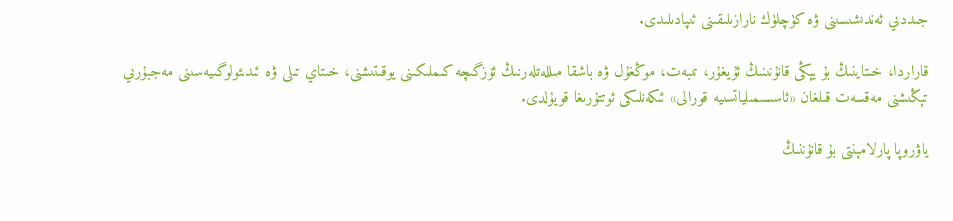جىددىي ئەندىشىسىنى ۋە كۈچلۈك نارازىلىقىنى ئىپادىلىدى.

قاراردا، خىتاينىڭ بۇ يېڭى قانۇنىنىڭ ئۇيغۇر، تىبەت، موڭغۇل ۋە باشقا مىللەتلەرنىڭ ئۆزگىچە كىملىكىنى يوقىتىشنى، خىتاي تىلى ۋە ئىدىئولوگىيەسىنى مەجبۇرىي تېڭىشنى مەقسەت قىلغان «ئاسسىمىلياتسىيە قورالى» ئىكەنلىكى ئوتتۇرىغا قويۇلدى.

ياۋروپا پارلامېنتى بۇ قانۇننىڭ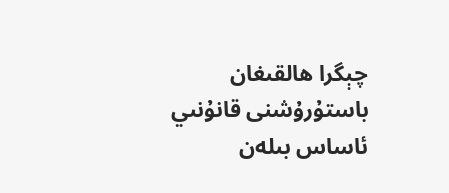چېگرا ھالقىغان باستۇرۇشنى قانۇنىي ئاساس بىلەن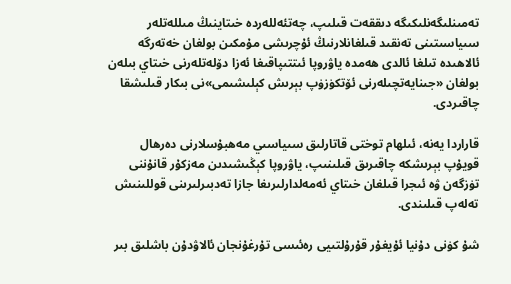تەمىنلىگەنلىكىگە دىققەت قىلىپ، چەتئەللەردە خىتاينىڭ مىللەتلەر سىياسىتىنى تەنقىد قىلغانلارنىڭ ئۇچرىشى مۇمكىن بولغان خەتەرگە ئالاھىدە تىلغا ئالدى ھەمدە ياۋروپا ئىتتىپاقىغا ئەزا دۆلەتلەرنى خىتاي بىلەن بولغان «جىنايەتچىلەرنى ئۆتكۈزۈپ بېرىش كېلىشىمى»نى بىكار قىلىشقا چاقىردى.

قاراردا يەنە، ئىلھام توختى قاتارلىق سىياسىي مەھبۇسلارنى دەرھال قويۇپ بېرىشكە چاقىرىق قىلىنىپ، ياۋروپا كېڭىشىدىن مەزكۇر قانۇننى تۈزگەن ۋە ئىجرا قىلغان خىتاي ئەمەلدارلىرىغا جازا تەدبىرلىرىنى قوللىنىش تەلەپ قىلىندى.

شۇ كۈنى دۇنيا ئۇيغۇر قۇرۇلتىيى رەئىسى تۇرغۇنجان ئالاۋدۇن باشلىق بىر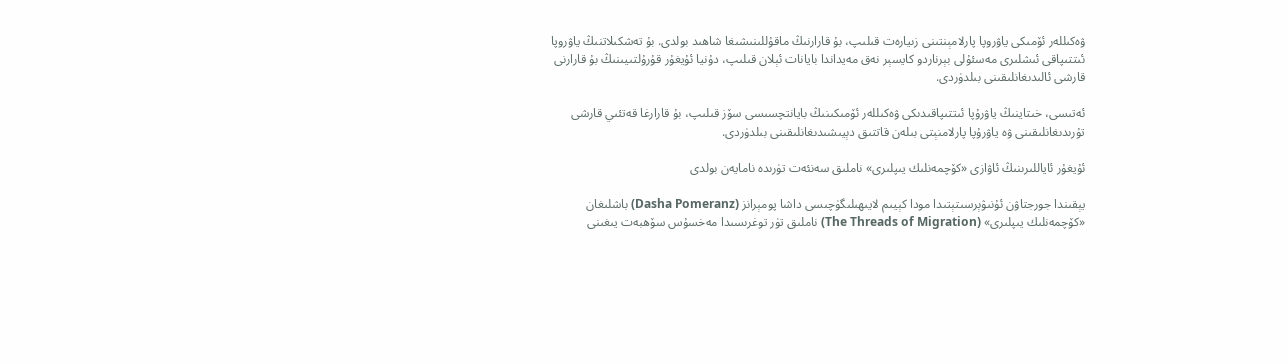ۋەكىللەر ئۆمىكى ياۋروپا پارلامېنتىنى زىيارەت قىلىپ، بۇ قارارنىڭ ماقۇللىنىشىغا شاھىد بولدى. بۇ تەشكىلاتنىڭ ياۋروپا ئىتتىپاقى ئىشلىرى مەسئۇلى بېرناردو كايسېر نەق مەيداندا بايانات ئېلان قىلىپ، دۇنيا ئۇيغۇر قۇرۇلتىيىنىڭ بۇ قارارنى قارشى ئالىدىغانلىقىنى بىلدۈردى.

ئەتىسى، خىتاينىڭ ياۋرۇپا ئىتتىپاقىدىكى ۋەكىللەر ئۆمىكىنىڭ بايانتچسىسى سۆز قىلىپ، بۇ قارارغا قەتئىي قارشى تۇرىدىغانلىقىنى ۋە ياۋرۇپا پارلامنېتى بىلەن قاتتىق دېيىشىدىغانلىقىنى بىلدۈردى.

ئۇيغۇر ئاياللىرىنىڭ ئاۋازى «كۆچمەنلىك يىپلىرى» ناملىق سەنئەت تۈرىدە نامايەن بولدى

يېقىندا جورجتاۋن ئۇنىۋېرسىتېتىدا مودا كېيىم لايىھىلىگۈچىسى داشا پومېرانز (Dasha Pomeranz) باشلىغان «كۆچمەنلىك يىپلىرى» (The Threads of Migration) ناملىق تۈر توغرىسىدا مەخسۇس سۆھبەت يىغىنى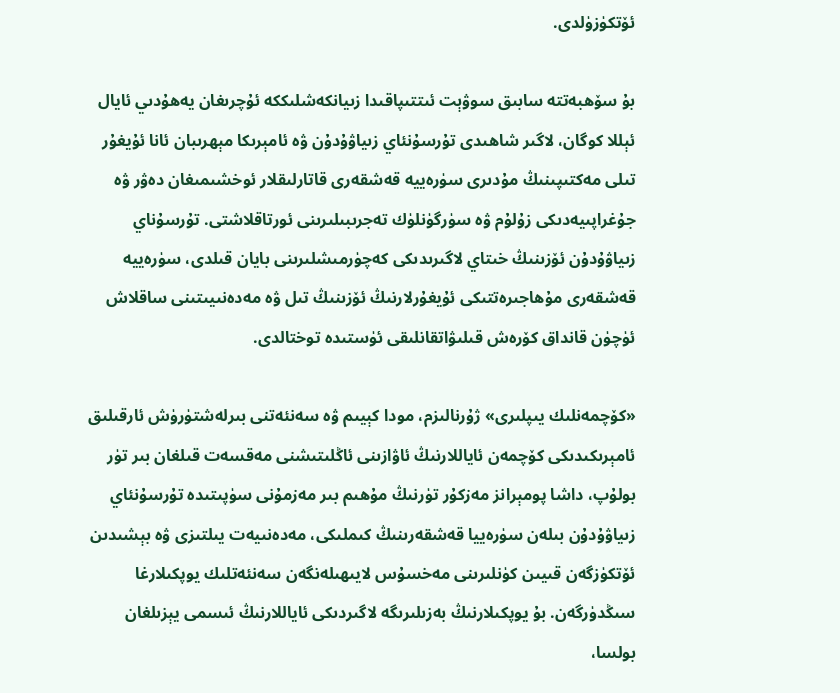ئۆتكۈزۈلدى.

بۇ سۆھبەتتە سابىق سوۋېت ئىتتىپاقىدا زىيانكەشلىككە ئۇچرىغان يەھۇدىي ئايال ئېللا كوگان، لاگىر شاھىدى تۇرسۇنئاي زىياۋۇدۇن ۋە ئامېرىكا مېھرىبان ئانا ئۇيغۇر تىلى مەكتىپىنىڭ مۇدىرى سۈرەييە قەشقەرى قاتارلىقلار ئوخشىمىغان دەۋر ۋە جۇغراپىيەدىكى زۇلۇم ۋە سۈرگۈنلۈك تەجرىبىلىرىنى ئورتاقلاشتى. تۇرسۇناي زىياۋۇدۇن ئۆزىنىڭ خىتاي لاگىرىدىكى كەچۈرمىشلىرىنى بايان قىلدى، سۈرەييە قەشقەرى مۇھاجىرەتتىكى ئۇيغۇرلارنىڭ ئۆزىنىڭ تىل ۋە مەدەنىيىتىنى ساقلاش ئۈچۈن قانداق كۆرەش قىلىۋاتقانلىقى ئۈستىدە توختالدى.

«كۆچمەنلىك يىپلىرى» ژۇرنالىزم، مودا كېيىم ۋە سەنئەتنى بىرلەشتۈرۈش ئارقىلىق ئامېرىكىدىكى كۆچمەن ئاياللارنىڭ ئاۋازىنى ئاڭلىتىشنى مەقسەت قىلغان بىر تۈر بولۇپ، داشا پومېرانز مەزكۇر تۈرنىڭ مۇھىم بىر مەزمۇنى سۈپىتىدە تۇرسۇنئاي زىياۋۇدۇن بىلەن سۈرەييا قەشقەرىنىڭ كىملىكى، مەدەنىيەت يىلتىزى ۋە بېشىدىن ئۆتكۈزگەن قىيىن كۈنلىرىنى مەخسۇس لايىھىلەنگەن سەنئەتلىك يوپكىلارغا سىڭدۈرگەن. بۇ يوپكىلارنىڭ بەزىلىرىگە لاگىردىكى ئاياللارنىڭ ئىسمى يېزىلغان بولسا،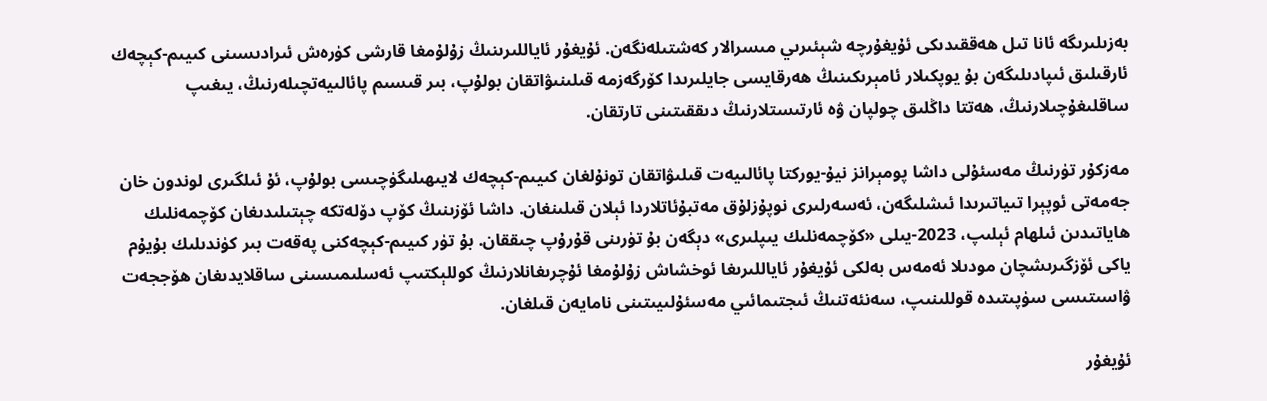بەزىلىرىگە ئانا تىل ھەققىدىكى ئۇيغۇرچە شېئىرىي مىسرالار كەشتىلەنگەن. ئۇيغۇر ئاياللىرىنىڭ زۇلۇمغا قارشى كۈرەش ئىرادىسىنى كىيىم-كېچەك ئارقىلىق ئىپادىلىگەن بۇ يوپكىلار ئامېرىكىنىڭ ھەرقايسى جايلىرىدا كۆرگەزمە قىلىنىۋاتقان بولۇپ، بىر قىسىم پائالىيەتچىلەرنىڭ، يىغىپ ساقلىغۇچىلارنىڭ، ھەتتا داڭلىق چولپان ۋە ئارتىستلارنىڭ دىققىتىنى تارتقان.

مەزكۇر تۈرنىڭ مەسئۇلى داشا پومېرانز نيۇ-يوركتا پائالىيەت قىلىۋاتقان تونۇلغان كىيىم-كېچەك لايىھىلىگۈچىسى بولۇپ، ئۇ ئىلگىرى لوندون خان جەمەتى ئوپېرا تىياتىرىدا ئىشلىگەن، ئەسەرلىرى نوپۇزلۇق مەتبۇئاتلاردا ئېلان قىلىنغان. داشا ئۆزىنىڭ كۆپ دۆلەتكە چېتىلىدىغان كۆچمەنلىك ھاياتىدىن ئىلھام ئېلىپ، 2023-يىلى «كۆچمەنلىك يىپلىرى» دېگەن بۇ تۈرىنى قۇرۇپ چىققان. بۇ تۈر كىيىم-كېچەكنى پەقەت بىر كۈندىلىك بۇيۇم ياكى ئۆزگىرىشچان مودىلا ئەمەس بەلكى ئۇيغۇر ئاياللىرىغا ئوخشاش زۇلۇمغا ئۇچرىغانلارنىڭ كوللېكتىپ ئەسلىمىسىنى ساقلايدىغان ھۆججەت ۋاسىتىسى سۈپىتىدە قوللىنىپ، سەنئەتنىڭ ئىجتىمائىي مەسئۇلىيىتىنى نامايەن قىلغان.

ئۇيغۇر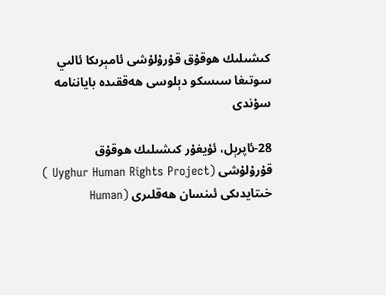كىشىلىك ھوقۇق قۇرۇلۇشى ئامېرىكا ئالىي سوتىغا سىسكو دېلوسى ھەققىدە باياننامە سۇندى

28-ئاپرېل، ئۇيغۇر كىشىلىك ھوقۇق قۇرۇلۇشى (Uyghur Human Rights Project ) خىتايدىكى ئىنسان ھەقلىرى (Human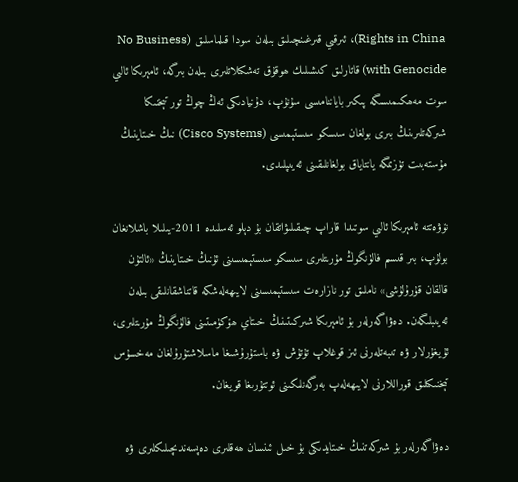Rights in China)، ئىرقىي قىرغىنچىلىق بىلەن سودا قىلماسلىق (No Business with Genocide) قاتارلىق كىشىلىك ھوقۇق تەشكىلاتلىرى بىلەن بىرگە، ئامېرىكا ئالىي سوت مەھكىمىسىگە پىكىر باياننامىسى سۇنۇپ، دۇنيادىكى ئەڭ چوڭ تور تېخنىكا شىركەتلىرىنىڭ بىرى بولغان سىسكو سىستېمىسى (Cisco Systems) نىڭ خىتاينىڭ مۇستەبىت تۈزىمگە يانتاياق بولغانلىقىنى ئەيىپلىدى.

نۆۋەتتە ئامېرىكا ئالىي سوتىدا قاراپ چىقىلىۋاتقان بۇ دېلو ئەسلىدە 2011-يىلىلا باشلانغان بولۇپ، بىر قىسىم فالۈنگوڭ مۇرىتلىرى سىسكو سىستېمىسىنى ئۇنىڭ خىتاينىڭ «ئالتۇن قالقان قۇرۇلۇشى» ناملىق تور نازارەت سىستېمىسىنى لايىھەلەشكە قاتناشقانلىقى بىلەن ئەيىبلىگەن. دەۋاگەرلەر بۇ ئامېرىكا شىركىتىنىڭ خىتاي ھۆكۈمىتىنى فالۇنگوڭ مۇرىتلىرى، ئۇيغۇرلار ۋە تىبەتلەرنى ئىز قوغلاپ تۇتۇش ۋە باستۇرۇشىغا ماسلاشتۇرۇلغان مەخسۇس تېخنىكىلىق قوراللارنى لايىھەلەپ بەرگەنلىكىنى ئوتتۇرىغا قويغان.

دەۋاگەرلەر بۇ شىركەتنىڭ خىتايدىكى بۇ خىل ئىنسان ھەقلىرى دەپسەندىچىلىكلىرى ۋە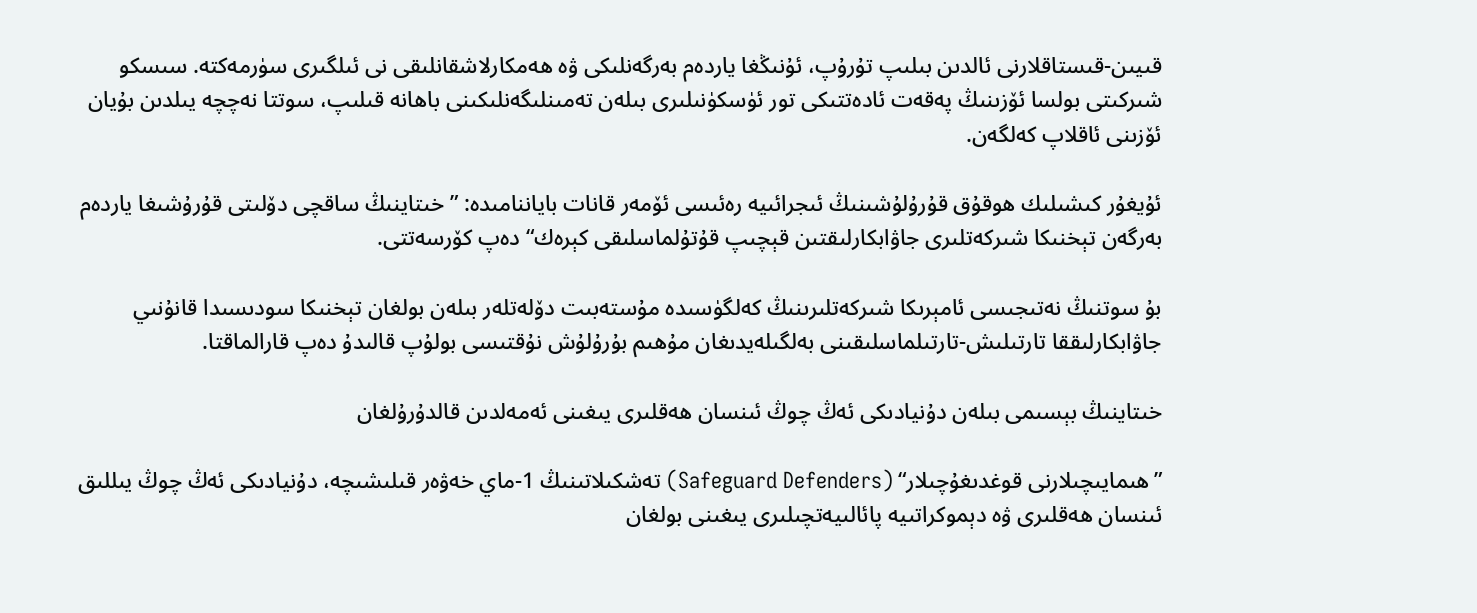قىيىن-قىستاقلارنى ئالدىن بىلىپ تۇرۇپ، ئۇنىڭغا ياردەم بەرگەنلىكى ۋە ھەمكارلاشقانلىقى نى ئىلگىرى سۈرمەكتە. سىسكو شىركىتى بولسا ئۆزىنىڭ پەقەت ئادەتتىكى تور ئۈسكۈنىلىرى بىلەن تەمىنلىگەنلىكىنى باھانە قىلىپ، سوتتا نەچچە يىلدىن بۇيان ئۆزىنى ئاقلاپ كەلگەن.

ئۇيغۇر كىشىلىك ھوقۇق قۇرۇلۇشىنىڭ ئىجرائىيە رەئىسى ئۆمەر قانات باياننامىدە: ”خىتاينىڭ ساقچى دۆلىتى قۇرۇشىغا ياردەم بەرگەن تېخنىكا شىركەتلىرى جاۋابكارلىقتىن قېچىپ قۇتۇلماسلىقى كېرەك“ دەپ كۆرسەتتى.

بۇ سوتنىڭ نەتىجىسى ئامېرىكا شىركەتلىرىنىڭ كەلگۈسىدە مۇستەبىت دۆلەتلەر بىلەن بولغان تېخنىكا سودىسىدا قانۇنىي جاۋابكارلىققا تارتىلىش-تارتىلماسلىقىنى بەلگىلەيدىغان مۇھىم بۇرۇلۇش نۇقتىسى بولۇپ قالىدۇ دەپ قارالماقتا.

خىتاينىڭ بېسىمى بىلەن دۇنيادىكى ئەڭ چوڭ ئىنسان ھەقلىرى يىغىنى ئەمەلدىن قالدۇرۇلغان

”ھىمايىچىلارنى قوغدىغۇچىلار“ (Safeguard Defenders) تەشكىلاتىنىڭ 1-ماي خەۋەر قىلىشىچە، دۇنيادىكى ئەڭ چوڭ يىللىق ئىنسان ھەقلىرى ۋە دېموكراتىيە پائالىيەتچىلىرى يىغىنى بولغان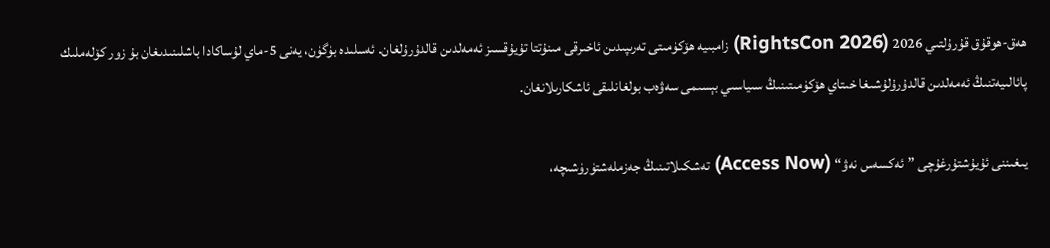ھەق-ھوقۇق قۇرۇلتىي 2026 (RightsCon 2026) زامبىيە ھۆكۈمىتى تەرىپىدىن ئاخىرقى مىنۇتتا تۇيۇقسىز ئەمەلدىن قالدۇرۇلغان. ئەسلىدە بۈگۈن، يەنى 5-ماي لۇساكادا باشلىنىدىغان بۇ زور كۆلەملىك پائالىيەتنىڭ ئەمەلدىن قالدۇرۇلۇشىغا خىتاي ھۆكۈمىتىنىڭ سىياسىي بېسىمى سەۋەب بولغانلىقى ئاشكارىلانغان.

يىغىننى ئۇيۇشتۇرغۇچى ”ئەكسەس نەۋ“ (Access Now) تەشكىلاتىنىڭ جەزملەشتۈرۈشىچە،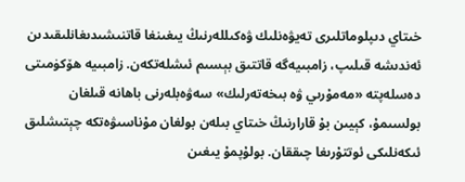خىتاي دىپلوماتلىرى تەيۋەنلىك ۋەكىللەرنىڭ يىغىنغا قاتنىشىدىغانلىقىدىن ئەندىشە قىلىپ، زامبىيەگە قاتتىق بېسىم ئىشلەتكەن. زامبىيە ھۆكۈمىتى دەسلەپتە «مەمۇرىي ۋە بىخەتەرلىك» سەۋەبلەرنى باھانە قىلغان بولسىمۇ، كېيىن بۇ قارارنىڭ خىتاي بىلەن بولغان مۇناسىۋەتكە چېتىشلىق ئىكەنلىكى ئوتتۇرىغا چىققان. بولۇپمۇ يىغىن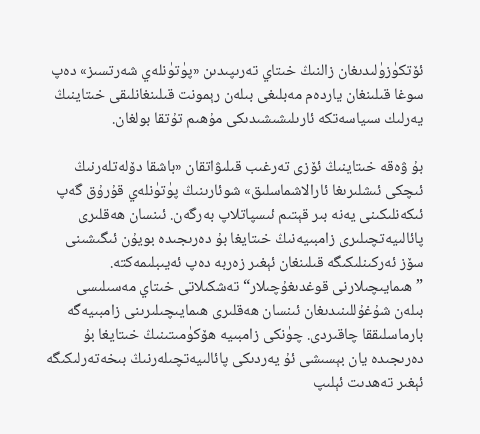ئۆتكۈزۈلىدىغان زالنىڭ خىتاي تەرىپىدىن «پۈتۈنلەي شەرتسىز» دەپ سوغا قىلىنغان ياردەم مەبلىغى بىلەن رېمونت قىلىنغانلىقى خىتاينىڭ يەرلىك سىياسەتكە ئارىلىشىشىدىكى مۇھىم تۇتقا بولغان.

بۇ ۋەقە خىتاينىڭ ئۆزى تەرغىب قىلىۋاتقان «باشقا دۆلەتلەرنىڭ ئىچكى ئىشلىرىغا ئارالاشماسلىق» شوئارىنىڭ پۈتۈنلەي قۇرۇق گەپ ئىكەنلىكىنى يەنە بىر قېتىم ئىسپاتلاپ بەرگەن. ئىنسان ھەقلىرى پائالىيەتچىلىرى زامبىيەنىڭ خىتايغا بۇ دەرىجىدە بويۇن ئىگىشىنى سۆز ئەركىنلىكىگە قىلىنغان ئېغىر زەربە دەپ ئەيىبلىمەكتە. ”ھىمايىچىلارنى قوغدىغۇچىلار“ تەشكىلاتى خىتاي مەسىلىسى بىلەن شۇغۇللىنىدىغان ئىنسان ھەقلىرى ھىمايىچىلىرىنى زامبىيەگە بارماسلىققا چاقىردى. چۈنكى زامبىيە ھۆكۈمىتىنىڭ خىتايغا بۇ دەرىجىدە يان بېسىشى ئۇ يەردىكى پائالىيەتچىلەرنىڭ بىخەتەرلىكىگە ئېغىر تەھدىت ئېلىپ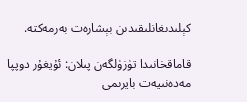كېلىدىغانلىقىدىن بېشارەت بەرمەكتە.

قاماقخانىدا تۈزۈلگەن پىلان: ئۇيغۇر دوپپا مەدەنىيەت بايرىمى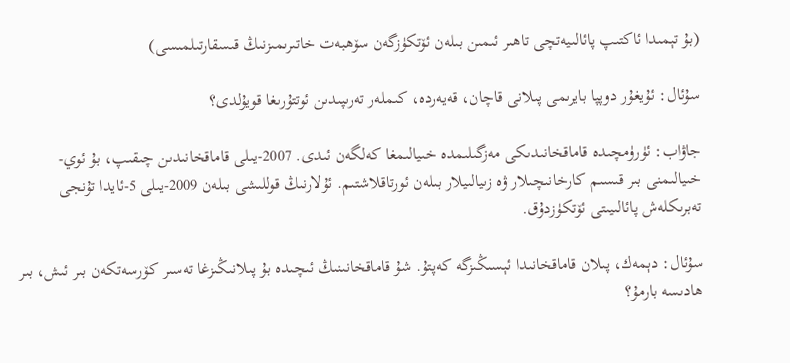(بۇ تېمىدا ئاكتىپ پائالىيەتچى تاھىر ئىمىن بىلەن ئۆتكۈزگەن سۆھبەت خاتىرىمىزنىڭ قىسقارتىلمىسى)

سۇئال: ئۇيغۇر دوپپا بايرىمى پىلانى قاچان، قەيەردە، كىملەر تەرىپىدىن ئوتتۇرىغا قويۇلدى؟

جاۋاب: ئۈرۈمچىدە قاماقخانىدىكى مەزگىلىمدە خىيالىمغا كەلگەن ئىدى. 2007-يىلى قاماقخانىدىن چىقىپ، بۇ ئوي-خىيالىمنى بىر قىسىم كارخانىچىلار ۋە زىيالىيلار بىلەن ئورتاقلاشتىم. ئۇلارنىڭ قوللىشى بىلەن 2009-يىلى 5-ئايدا تۇنجى تەبرىكلەش پائالىيىتى ئۆتكۈزدۇق.

سۇئال: دېمەك، پىلان قاماقخانىدا ئېسىڭىزگە كەپتۇ. شۇ قاماقخانىنىڭ ئىچىدە بۇ پىلانىڭىزغا تەسىر كۆرسەتكەن بىر ئىش، بىر ھادىسە بارمۇ؟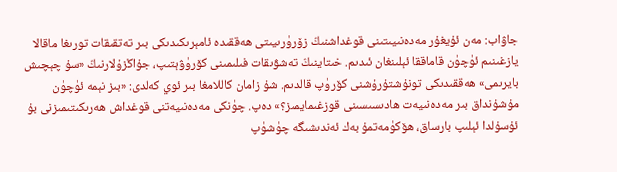جاۋاب: مەن ئۇيغۇر مەدەنىيىتىنى قوغداشنىڭ زۆرۈرىيىتى ھەققىدە ئامېرىكىدىكى بىر تەتقىقات تورىغا ماقالا يازغىنىم ئۈچۈن قاماققا ئېلىنغان ئىدىم. خىتاينىڭ تەشۋىقات فىلىمىنى كۆرۈۋېتىپ، جۇاڭزۇلارنىڭ «سۇ چېچىش بايرىمى» ھەققىدىكى تونۇشتۇرۇشنى كۆرۈپ قالدىم. شۇ زامان كاللامغا بىر ئوي كەلدى: «بىز نېمە ئۈچۈن مۇشۇنداق بىر مەدەنىيەت ھادىسىسىنى قوزغىمايمىز؟» دەپ. چۈنكى مەدەنىيەتنى قوغداش ھەرىكىتىمىزنى بۇ ئۇسۇلدا ئېلىپ بارساق، ھۆكۈمەتمۇ بەك ئەندىشىگە چۈشۈپ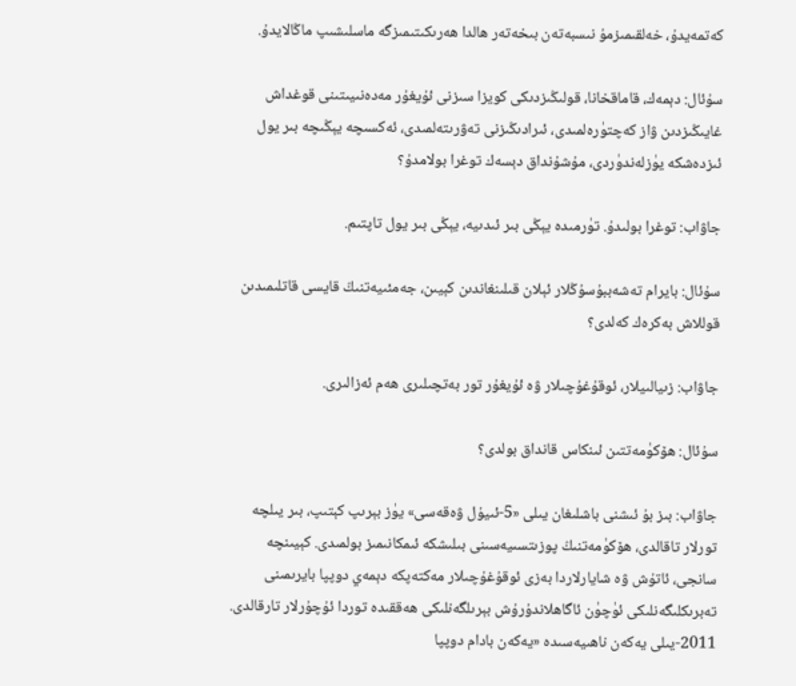كەتمەيدۇ، خەلقىمىزمۇ نىسبەتەن بىخەتەر ھالدا ھەرىكىتىمىزگە ماسلىشىپ ماڭالايدۇ.

سۇئال: دېمەك، قاماقخانا، قولىڭىزدىكى كويزا سىزنى ئۇيغۇر مەدەنىيىتىنى قوغداش غايىڭىزدىن ۋاز كەچتۈرەلمىدى، ئىرادىڭىزنى تەۋرىتەلمىدى، ئەكسىچە يېڭىچە بىر يول ئىزدەشكە يۈزلەندۈردى، مۇشۇنداق دېسەك توغرا بولامدۇ؟

جاۋاب: توغرا بولىدۇ. تۈرمىدە يېڭى بىر ئىدىيە، يېڭى بىر يول تاپتىم.

سۇئال: بايرام تەشەببۇسۇڭلار ئېلان قىلىنغاندىن كېيىن، جەمئىيەتنىڭ قايسى قاتلىمىدىن قوللاش بەكرەك كەلدى؟

جاۋاب: زىيالىيلار، ئوقۇغۇچىلار ۋە ئۇيغۇر تور بەتچىلىرى ھەم ئەزالىرى.

سۇئال: ھۆكۈمەتتىن ئىنكاس قانداق بولدى؟

جاۋاب: بىز بۇ ئىشنى باشلىغان يىلى «5-ئىيۇل ۋەقەسى» يۈز بېرىپ كېتىپ، بىر يىلچە تورلار تاقالدى، ھۆكۈمەتنىڭ پوزىتسىيەسىنى بىلىشكە ئىمكانىمىز بولمىدى. كېيىنچە سانجى، ئاتۇش ۋە شايارلاردا بەزى ئوقۇغۇچىلار مەكتەپكە دېمەي دوپپا بايرىمىنى تەبرىكلىگەنلىكى ئۈچۈن ئاگاھلاندۇرۇش بېرىلگەنلىكى ھەققىدە توردا ئۇچۇرلار تارقالدى. 2011-يىلى يەكەن ناھىيەسىدە «يەكەن بادام دوپپا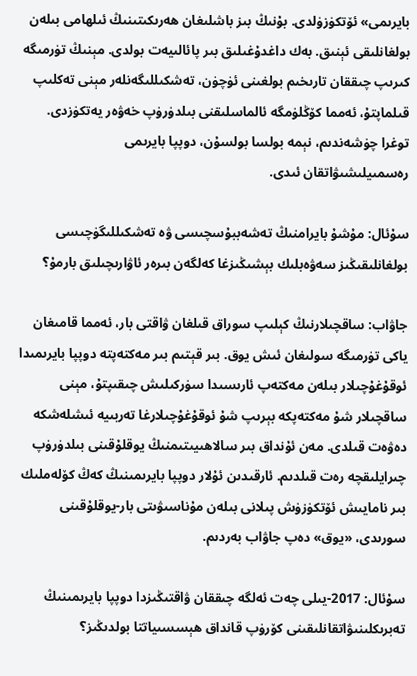بايرىمى» ئۆتكۈزۈلدى. بۇنىڭ بىز باشلىغان ھەرىكىتىنىڭ ئىلھامى بىلەن بولغانلىقى ئېنىق. بەك داغدۇغىلىق بىر پائالىيەت بولدى. مېنىڭ تۈرمىگە كىرىپ چىققان تارىخىم بولغىنى ئۈچۈن، تەشكىللىگەنلەر مېنى تەكلىپ قىلماپتۇ، ئەمما كۆڭلۈمگە ئالماسلىقنى بىلدۈرۈپ خەۋەر يەتكۈزدى. توغرا چۈشەندىم، نېمە بولسا بولسۇن، دوپپا بايرىمى رەسمىيلىشىۋاتقان ئىدى.

سۇئال: مۇشۇ بايرامنىڭ تەشەببۇسچىسى ۋە تەشكىللىگۈچىسى بولغانلىقىڭىز سەۋەبلىك بېشىڭىزغا كەلگەن بىرەر ئاۋارىچىلىق بارمۇ؟

جاۋاب: ساقچىلارنىڭ كېلىپ سوراق قىلغان ۋاقتى بار، ئەمما قامىغان ياكى تۈرمىگە سولىغان ئىش يوق. بىر قېتىم بىر مەكتەپتە دوپپا بايرىمىدا ئوقۇغۇچىلار بىلەن مەكتەپ ئارىسىدا سۈركىلىش چىقىپتۇ، مېنى ساقچىلار شۇ مەكتەپكە بېرىپ شۇ ئوقۇغۇچىلارغا تەربىيە ئىشلەشكە دەۋەت قىلدى. مەن ئۇنداق بىر سالاھىيىتىمنىڭ يوقلۇقىنى بىلدۈرۈپ چىرايلىقچە رەت قىلدىم. ئارقىدىن ئۇلار دوپپا بايرىمىنىڭ كەڭ كۆلەملىك بىر نامايىش ئۆتكۈزۈش پىلانى بىلەن مۇناسىۋىتى بار-يوقلۇقىنى سورىدى، «يوق» دەپ جاۋاب بەردىم.

سۇئال: 2017-يىلى چەت ئەلگە چىققان ۋاقتىڭىزدا دوپپا بايرىمىنىڭ تەبرىكلىنىۋاتقانلىقىنى كۆرۈپ قانداق ھېسسىياتتا بولدىڭىز؟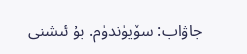جاۋاب: سۆيۈندۈم. بۇ ئىشنى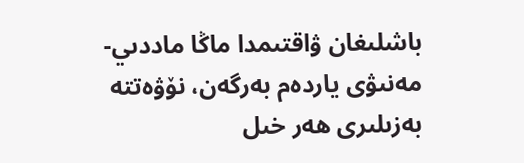باشلىغان ۋاقتىمدا ماڭا ماددىي-مەنىۋى ياردەم بەرگەن، نۆۋەتتە بەزىلىرى ھەر خىل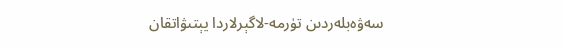سەۋەبلەردىن تۈرمە-لاگېرلاردا يېتىۋاتقان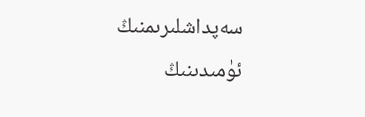سەپداشلىرىمنىڭ ئۈمىدىنىڭ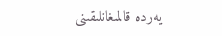يەردە قالمىغانلىقىنى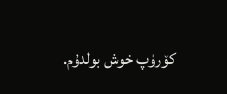كۆرۈپ خوش بولدۇم.